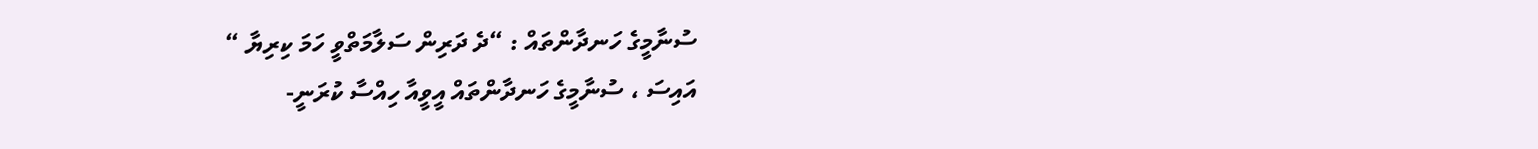ސުނާމީގެ ހަނދާންތައް : “ދެ ދަރިން ސަލާމަތްވީ ހަމަ ކިރިޔާ “
އައިސަ ، ސުނާމީގެ ހަނދާންތައް އީވީއާ ހިއްސާ ކުރަނީ-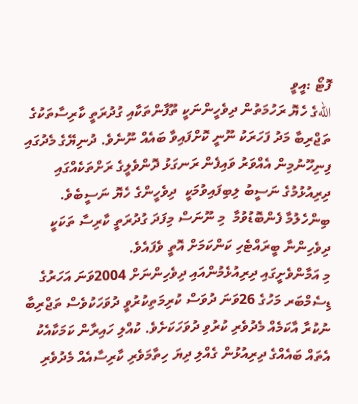ފޮޓޯ :އީވީ
اللهގެ ހެޔޮ ރަހުމަތުން ދިވެހީންނަކީ ތޫފާންތަކާއި ގުދުރަތީ ކާރިސާތަކުގެ ތަޖްރިބާ މަދު ފަހަރަކު ނޫނީ ކޮށްފައިވާ ބައެއް ނޫނެވެ. ދުނިޔޭގެ މެދުގައި ފިނިހޫނުމިން އެއްވަރު ވައިފެން ރަނގަޅު ދޮންވެލީގެ ރަށްތަކެއްގައި ދިރިއުޅުމުގެ ނަސީބު ލިބިފައިވުމަކީ  ދިވެހީންގެ ހެޔޮ ނަސީބެވެ. ބިންހެލުމާ ފެންބޮޑުވުމާ  މި ނޫނަސް މިފަދަ ގުދުރަތީ ކާރިސާ ތަކަކީ ދިވެހިންނާ ބީރައްޓެހި ކަންކަމަށް އޮތީ ވެފައެވެ.
މި އަމާންވެށީގައި ދިރިއުޅެމުންއައި ދިވެހިންނަށް 2004ވަނަ އަހަރުގެ ޑިސެމްބަރ މަހުގެ 26ވަނަ ދުވަސް ކުރިމަތިކުރުވީ ދުވަހަކުވެސް ތަޖްރިބާ ނުކުރާ އާކަމެއް މެދުވެރި ކުރުވި ދުވަހަކަށެވެ. ކުއްލި ހައިރާން ކަމަކާއެކު އެތައް ބައެއްގެ ދިރިއުޅުން ގެއްލި ދިޔަ ހިތާމަވެރި ކާރިސާއެއް މެދުވެރި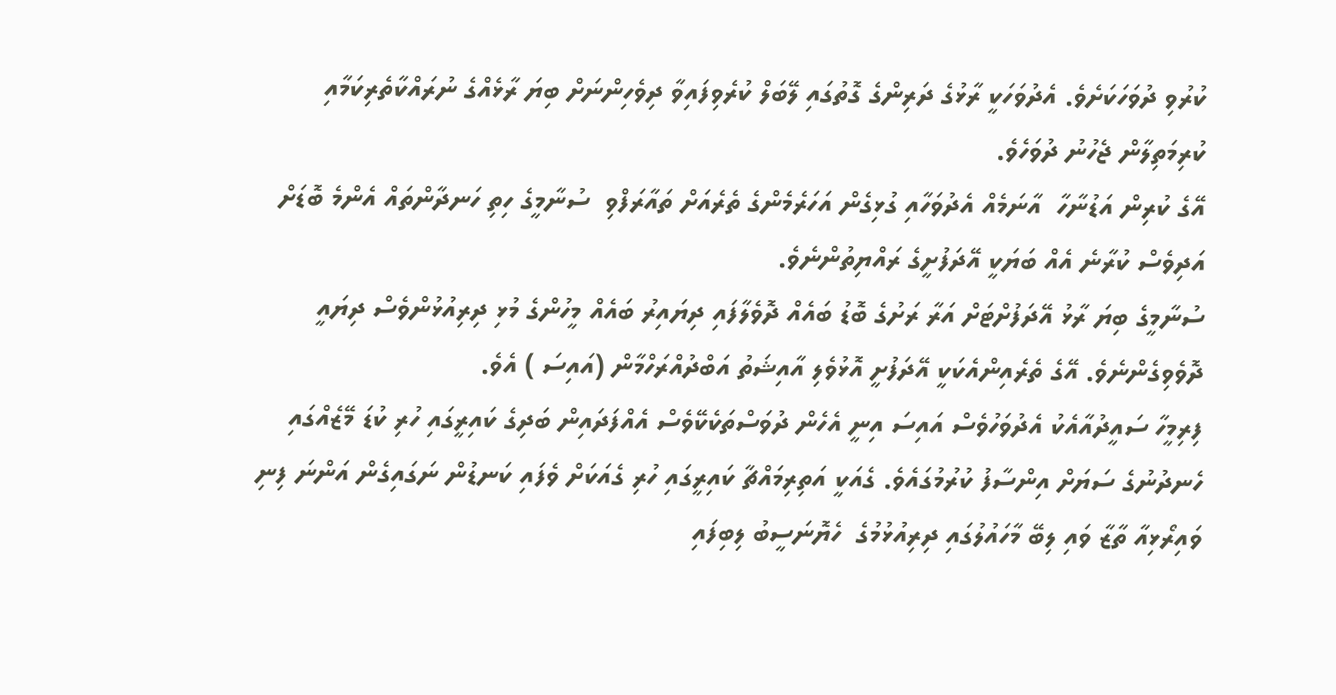ކުރުވި ދުވަހަކަށެވެ. އެދުވަހަކީ ރާޅުގެ ދަރިންގެ ގޮތުގައި ލޭބަލް ކުރެވިފައިވާ ދިވެހިންނަށް ބިޔަ ރާޅެއްގެ ނުރައްކާތެރިކަމާއި  ކުރިމަތިލާން ޖެހުނު ދުވަހެވެ.
އޭގެ ކުރިން އަޑުނާހާ  އާނަމެއް އެދުވަހާއި ގުޅިގެން އަހަރެމެންގެ ތެރެއަށް ތައާރަފްވި  ސުނާމީގެ ހިތި ހަނދާންތައް އެންމެ ބޮޑަށް އަދިވެސް ކުރާނެ އެއް ބަޔަކީ އޭދަފުށީގެ ރައްޔިތުންނެވެ.
ސުނާމީގެ ބިޔަ ރާޅު އޭދަފުށްޓަށް އަރާ ރަށުގެ ބޮޑު ބައެއް ދޮވެލާފައި ދިޔައިރު ބައެއް މީހުންގެ މުޅި ދިރިއުޅުންވެސް ދިޔައީ ދޮވެވިގެންނެވެ. އޭގެ ތެރެއިންއެކަކީ އޭދަފުށީ އޮޅުވެލި އާއިޝަތު އަބްދުއްރަހްމާން (އައިސަ ) އެވެ.
ފިރިމީހާ ސައީދުއާއެކު އެދުވަހުވެސް އައިސަ އިނީ އެހެން ދުވަސްތަކެކޭވެސް އެއްފަދައިން ބަދިގެ ކައިރީގައި ހުރި ކުޑަ މޭޒެއްގައި ހެނދުނުގެ ސަޔަށް އިންސާފު ކުރުމުގައެވެ. ގެއަކީ އަތިރިމައްޗާ ކައިރީގައި ހުރި ގެއަކަށް ވެފައި ކަނޑުން ނަގައިގެން އަންނަ ފިނި ވައިރޯޅިއާ ތާޒާ ވައި ލިބޭ މާހައުލުގައި ދިރިއުޅުމުގެ  ހެޔޮނަސީބު ލިބިފައި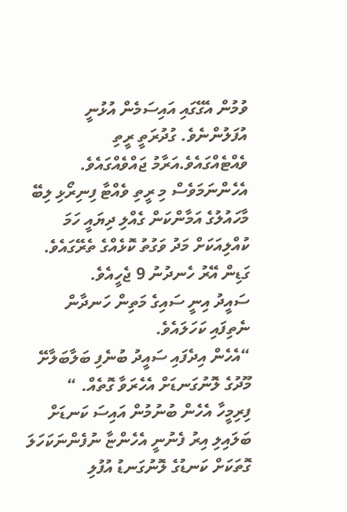ވުމުން އެގޭގައި އައިސަމެން އުޅުނީ އުފަލުންނެވެ. ގުދުރަތީ ރީތި ވެއްޓެއްގައެވެ.އަރާމު ޖައްވެއްގައެވެ. އެހެންނަމަވެސް މި ރީތި ވެއްޓާ ފިނިރޯޅި ލިބޭ މާހައުލުގެ އަމާންކަން ގެއްލި ދިޔައީ ހަމަ ކުއްލިއަކަށް މަދު ވަގުތު ކޮޅެއްގެ ތެރޭގައެވެ.
ގަޑިން އޭރު ހެނދުނު 9 ޖެހީއެވެ.
ސައީދު އިނީ ސައިގެ މަތިން ހަނދާން ނެތިފައި ކަހަލައެވެ.
“އެހެން އިދެފައި ސައީދު ބުނެފި ބަލާބަލާށޭ މޫދުގެ ލޮނުގަނޑަށް އެހެރަވާ ގޮތެއް. “
ފިރިމީހާ އެހެން ބުނުމުން އައިސަ ކަނޑަށް ބަލައިލި އިރު ފެނުނީ އެހެންޏާ ނުފެންނަކަހަލަ ގޮތަކަށް ކަނޑުގެ ލޮނުގަނޑު އުފުލި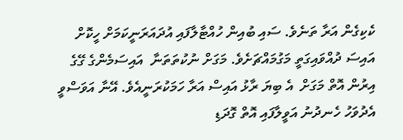ކެކިގެން އަރާ ތަނެވެ. ސައި ބުއިން ހުއްޓާލާފައި އުދައަރަނީކަމަށް ހީކޮށް އައިސަ ދުއްވައިގަތީ މަގުމައްޗަށެވެ. މަގަށް ނުކުތަތަނާ  އައިސަމެންގެ ގޭގެ އިރުން އޮތް މަގަށް  އެ ބިޔަ ރާޅު އައިސް އަރާ ހަމަކުރަނީއެވެ. އޭނާ އަވަސްވީ އެދުވަހު ހެނދުނު އަވީލާފައި އޮތް ގޮދަޑި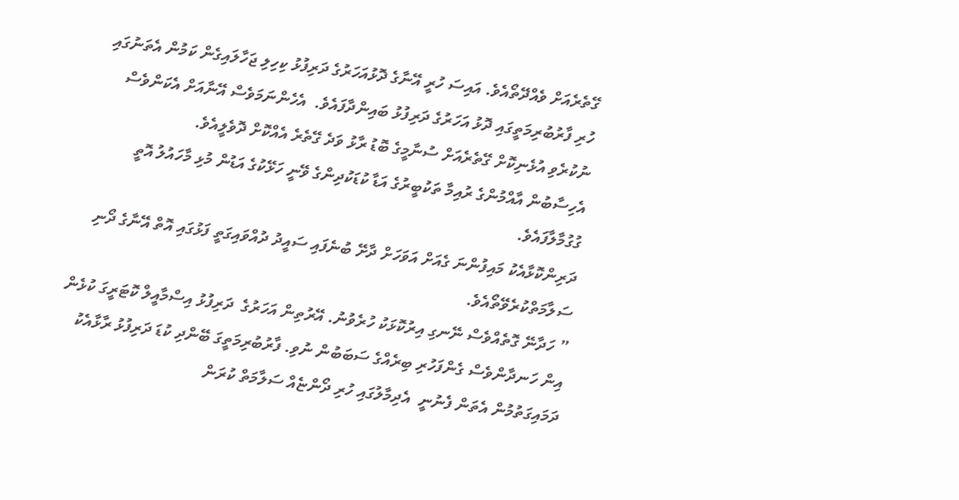ގޭތެރެއަށް ވެއްދޭތޯއެވެ. އައިސަ ހުރީ އޭނާގެ ދޮޅުއަހަރުގެ ދަރިފުޅު ކިހިލި ޖަހާލައިގެން ކަމުން އެތަނުގައި ހުރި ފާރުބުރިމަތީގައި ދޮޅު އަހަރުގެ ދަރިފުޅު ބައިންދާފައެވެ.  އެހެންނަމަވެސް އޭނާއަށް އެކަންވެސް ނުކުރެވި އުޅެނިކޮށް ގޭތެރެއަށް ސުނާމީގެ ބޮޑު ރާޅު ވަދެ ގޭތެރެ އެއްކޮށް ދޮވެލީއެވެ.
އެހިސާބުން އާއްމުންގެ ރުއިމާ ތަކުބީރުގެ އަޑާ ކުޑަކުދިންގެ ވޭނީ ހަޅޭކުގެ އަޑުން މުޅި މާހައުލު އޮތީ ގުގުމާލާފައެވެ.
ދަރިންކޮޅާއެކު މައިފުންނަ ގެއަށް އަވަހަށް ދާށޭ ބުނެފައި ސައީދު ދުއްވައިގަތީ ފަޅުގައި އޮތް އޭނާގެ ދޯނި ސަލާމަތްކުރެވޭތޯއެވެ.
” ހަދާނޭ ގޮތެއްވެސް ނޭނގި އިރުކޮޅަކު ހުރެވުނު. އޭރުތިން އަހަރުގެ  ދަރިފުޅު އިސްމާއީލް ކޮޓަރީގަ ކުޅެން އިން ހަނދާންވެސް ގެންފަހުރި ބިރެއްގެ ސަބަބުން ނުވި. ފާރުބުރިމަތީގަ ބޭންދި ކުޑަ ދަރިފުޅު ރާޅާއެކު ދަމައިގަތުމުން އެތަން ފެނުނީ  އެދިމާލުގައި ހުރި ދޯންޏެއް ސަލާމަތް ކުރަން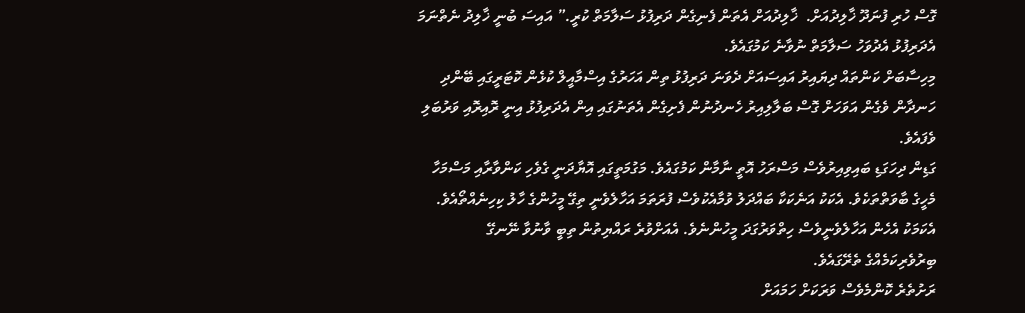ގޮސް ހުރި ފުނަދޫ ޚާލިދުއަށް.  ޚާލިދުއަށް އެތަން ފެނިގެން ދަރިފުޅު ސަލާމަތް ކުރީ.” އައިސަ ބުނީ ޚާލިދު ނެތްނަމަ އެދަރިފުޅު އެދުވަހު ސަލާމަތް ނުވާނެ ކަމުގައެވެ.
މިހިސާބަށް ކަންތައް ދިޔައިރު އައިސައަށް ދެވަނަ ދަރިފުޅު ތިން އަހަރުގެ އިސްމާއީލް ކުޅެން ކޮޓަރީގައި ބޭންދި ހަނދާން ވެގެން އަވަހަށް ގޮސް ބަލާލިއިރު ހެނދުނުން ފެށިގެން އެތަނުގައި އިން އެދަރިފުޅު އިނީ ރޮއިރޮއި ވަރުބަލި ވެފައެވެ.
ގަޑިން ދިހަގަޑި ބައިވިއިރުވެސް މަސްރަހު އޮތީ ނާމާން ކަމުގައެވެ. މަގުމަތީގައި އޮޔާދަނީ ގެވެހި ކަންވާރާއި މަސްމަހާ މެހީގެ ބާވަތްތަކެވެ. އެކަކު އަނެކަކާ ބައްދަލު ވުމާއެކުވެސް ފުރަތަމަ އަހާލެވެނީ ތިގޭ މީހުންގެ ހާލު ކިހިނެއްތޯއެވެ. އެކަމަކު އެހެން އަހާލެވެނީވެސް ހިތްވަރުގަދަ މީހުންނެވެ. އެއަށްވުރެ ރައްޔިތުން ތިބީ ވާނުވާ ނޭނގޭ ބިރުވެރިކަމެއްގެ ތެރޭގައެވެ.
ރަށުތެރެ ކޮންމެވެސް ވަރަކަށް ހަމައަށް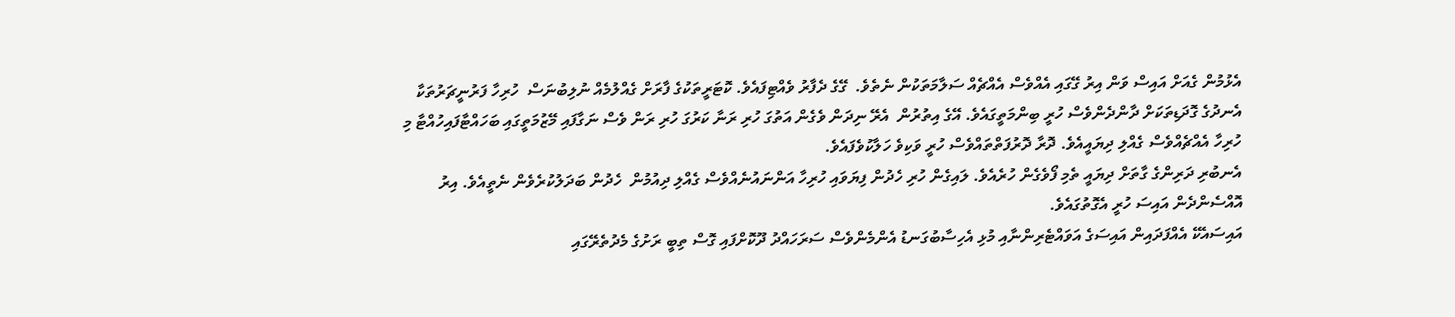އެޅުމުން ގެއަށް އައިސް ވަން އިރު ގޭގައި އެއްވެސް އެއްޗެއް ސަލާމަތަކުން ނެތެވެ.  ގޭގެ ދެފާރު ވެއްޓިފައެވެ. ކޮޓަރީތަކުގެ ފާރަށް ގެއްލުމެއް ނުލިބުނަސް  ހުރިހާ ފަރުނީޗަރުތަކާ އެނދުގެ ގޮދަޑިތަކަށް ދާންދެންވެސް ހުރީ ބިންމަތީގައެވެ. އޭގެ އިތުރުން  އެރޭ ނިދަން ވެގެން އަތުގަ ހުރި ރަނާ ކަރުގަ ހުރި ރަން ވެސް ނަގާފައި މޭޒުމަތީގައި ބަހައްޓާފައިހުއްޓާ މި ހުރިހާ އެއްޗެއްވެސް ގެއްލި ދިޔައީއެވެ. ދޮރާ ދޮރުފަތްތައްވެސް ހުރީ ވަކިވެ ހަލާކުވެފައެވެ.
އެނބުރި ދަރިންގެ ގާތަށް ދިޔައީ ތެމި ފޯވެގެން ހުރެއެވެ. ލައިގެން ހުރި ހެދުން ފިޔަވައި ހުރިހާ އަންނައުނެއްވެސް ގެއްލި ދިއުމުން  ހެދުން ބަދަލުކުރެވެން ނެތީއެވެ. އިރު އޮއްސެންދެން އައިސަ ހުރީ އެގޮތުގައެވެ.
އައިސައެކޭ އެއްފަދައިން އައިސަގެ އަވައްޓެރިންނާއި މުޅި އެހިސާބުގަނޑު އެންމެންވެސް ސަރަހައްދު ދޫކޮށްފައި ގޮސް ތިބީ ރަށުގެ މެދުތެރޭގައި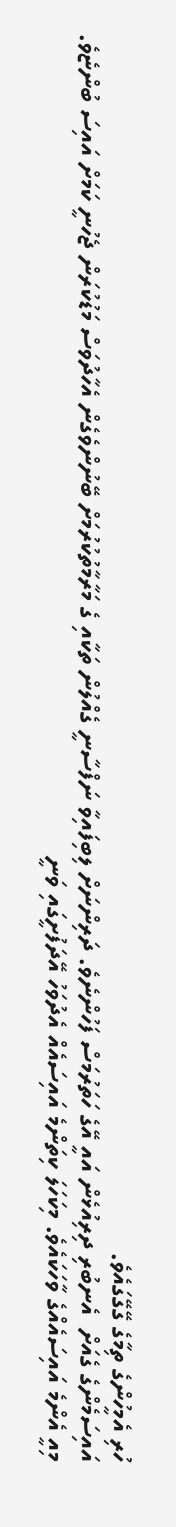ހުރި އެމީހުންގެ ތިމާގެ ގޭގޭގައެވެ.
އައިސަމެންގެ ގެއަށް  އެނބުރި ދިރިއުޅެން އައީ އޭގެ ހަތަރުމަސް ފަހުންނެވެ. ދަރިންނަށް ލިބިފައިވާ ނަފްސާނީ ގެއްލުން ތަކާއި ގެ މަރާމާތުކުރުމަށް ބޭނުންވެގެން އެހާދުވަސް މަޑުކުރަން ޖެހުނީ ކަމަށް އައިސަ ބުންޏެވެ.
މިއީ އެންމެ އައިސައެއްގެ ވާހަކައެވެ. މިކަހަލަ ކިތަންމެ އައިސައެއް އެދުވަހު އޭދަފުށީގައި ވަނީ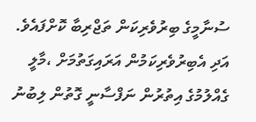ސުނާމީގެ ބިރުވެރިކަން ތަޖްރިބާ ކޮށްފައެވެ. އަދި އެބިރުވެރިކަމުން އަރައިގަތުމަށް ،މާލީ ގެއްލުމުގެ އިތުރުން ނަފްސާނީ ގޮތުން ލިބުނު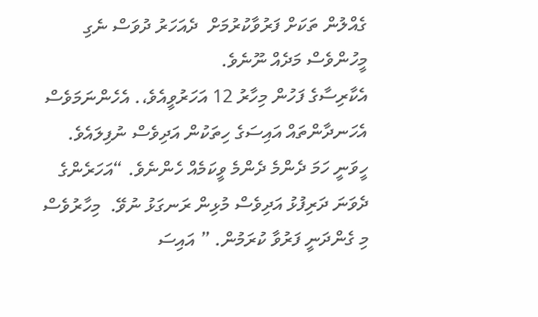ގެއްލުން ތަކަށް ފަރުވާކުރުމަށް  ދެއަހަރު ދުވަސް ނެގި މީހުންވެސް މަދެއް ނޫނެވެ.
އެކާރިސާގެ ފަހުން މިހާރު 12 އަހަރުވީއެވެ،. އެހެންނަމަވެސް އެހަނދާންތައް އައިސަގެ ހިތަކުން އަދިވެސް ނުފިލައެވެ. ހީވަނީ ހަމަ ދެންމެ ދެންމެ ވީކަމެއް ހެންނެވެ. “އަހަރެންގެ ދެވަނަ ދަރިފުޅު އަދިވެސް މުޅިން ރަނގަޅު ނުވޭ.  މިހާރުވެސް މި ގެންދަނީ ފަރުވާ ކުރަމުން. ” އައިސަ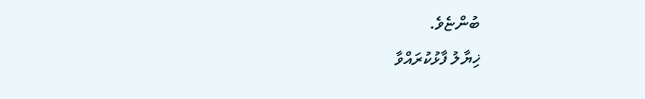ބުންޏެވެ.
ޚިޔާލު ފާޅުކުރައްވާ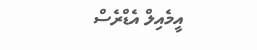އީމެއިލް އެޑްރެސް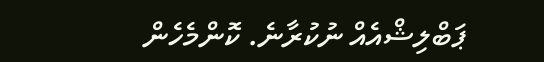ޕަބްލިޝްއެއް ނުކުރާނެ. ކޮންމެހެން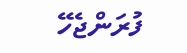ފުރަންޖެހޭ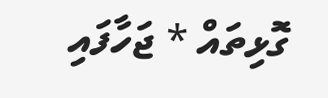ގޮޅިތައް * ޖަހާފައި